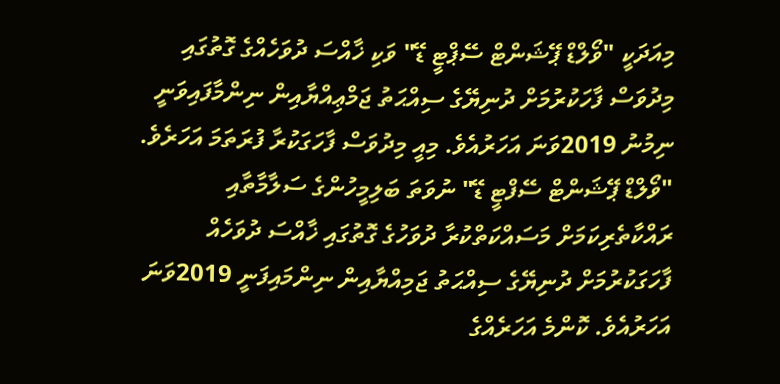މިއަދަކީ "ވޯލްޑް ޕޭޝަންޓް ސޭޕްޓީ ޑޭ" ވަކި ޚާއްސަ ދުވަހެއްގެ ގޮތުގައި މިދުވަސް ފާހަކުރުމަށް ދުނިޔޭގެ ސިއްޙަތު ޖަމްޢިއްޔާއިން ނިންމާފައިވަނީ ނިމުނު 2019ވަނަ އަހަރުއެވެ. މިއީ މިދުވަސް ފާހަގަކުރާ ފުރަތަމަ އަހަރެވެ.
"ވޯލްޑް ޕޭޝަންޓް ސޭފްޓީ ޑޭ" ނުވަތަ ބަލިމީހުންގެ ސަލާމާތާއި ރައްކާތެރިކަމަށް މަސައްކަތްކުރާ ދުވަހުގެ ގޮތުގައި ޚާއްސަ ދުވަހެއް ފާހަގަކުރުމަށް ދުނިޔޭގެ ސިއްޙަތު ޖަމިއްޔާއިން ނިންމައިފަނީ 2019ވަނަ އަހަރުއެވެ. ކޮންމެ އަހަރެއްގެ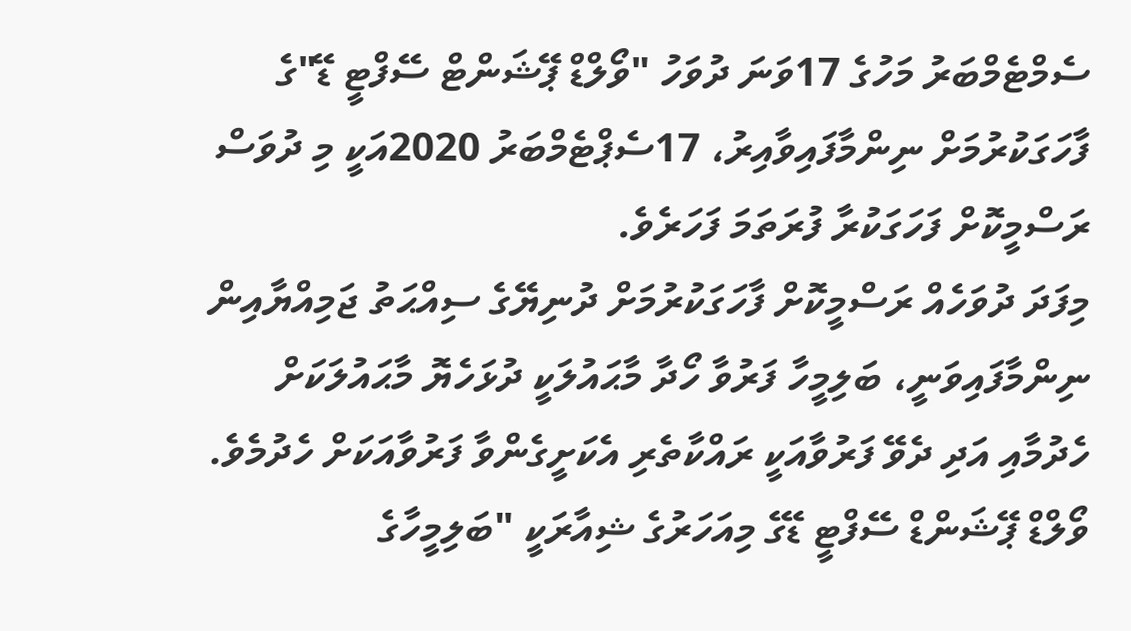ސެމްޓެމްބަރު މަހުގެ 17ވަނަ ދުވަހު "ވޯލްޑް ޕޭޝަންޓް ސޭފްޓީ ޑޭ"ގެ ފާހަގަކުރުމަށް ނިންމާފައިވާއިރު، 17ސެޕްޓެމްބަރު 2020އަކީ މި ދުވަސް ރަސްމީކޮށް ފަހަގަކުރާ ފުރަތަމަ ފަހަރެވެ.
މިފަދަ ދުވަހެއް ރަސްމީކޮށް ފާހަގަކުރުމަށް ދުނިޔޭގެ ސިއްޙަތު ޖަމިއްޔާއިން ނިންމާފައިވަނީ، ބަލިމީހާ ފަރުވާ ހޯދާ މާޙައުލަކީ ދުޅަހެޔޮ މާޙައުލަކަށް ހެދުމާއި އަދި ދެވޭ ފަރުވާއަކީ ރައްކާތެރި އެކަށީގެންވާ ފަރުވާއަކަށް ހެދުމެވެ. ވޯލްޑް ޕޭޝަންޑް ސޭފްޓީ ޑޭގެ މިއަހަރުގެ ޝިއާރަކީ "ބަލިމީހާގެ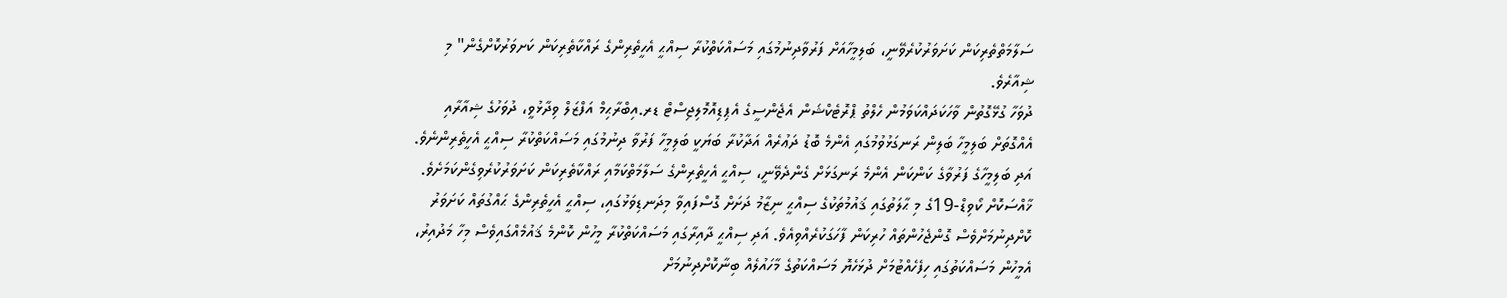ސަލާމަތްތެރިކަން ކަށަވަރުކުރެވޭނީ، ބަލިމީހާއަށް ފަރުވާދިނުމުގައި މަސައްކަތްކުރާ ސިއްޙީ އެހީތެރިންގެ ރައްކާތެރިކަން ކަށވަރުކޮށްގެން" މި ޝިއާރެވެ.
ދުވަހާ ގުޅޭގޮތުން ވާހަކަދައްކަވަމުން ހެލްތު ޕްރޮޓެކްޝަން އެޖެންސީގެ އެޕިޑިއޮމޮލިޖިސްޓް ޑރ.އިބްރާޙިމް އަފްޒަލް ވިދާޅުވީ، ދުވަހުގެ ޝިއާރާއި އެއްގޮތަށް ބަލިމީހާ ބަލިން ރަނގަޅުވުމުގައި އެންމެ ބޮޑު ދަޢުރެއް އަދާކުރާ ބަޔަކީ ބަލިމީހާ ފަރުވާ ދިނުމުގައި މަސައްކަތްކުރާ ސިއްޙީ އެހީތެރިންނެވެ. އަދި ބަލިމީހާގެ ފަރުވާގެ ކަންކަން އެންމެ ރަނގަޅަށް ގެންދެވޭނީ، ސިއްޙީ އެހީތެރިންގެ ސަލާމަތްކަމާއި ރައްކާތެރިކަން ކަށަވަރުކުރެވިގެންކަމަށެވެ.
ޚާއްސަކޮށް ކޯވިޑް-19ގެ މި ޙާލަތުގައި ޤައުމުތަކުގެ ސިއްޙީ ނިޒާމު ދަށަށް ގޮސްފައިވާ މިދަނޑިވަޅުގައި، ސިއްޙީ އެހީތެރިންގެ ޙައްގުތައް ކަށަވަރު ކޮށްދިނުމަށްވެސް ގޮންޖެހުންތައް ހުރިކަން ފާހަގަކުރެއްވިއެވެ. އަދި ސިއްޙީ ދާއިރާގައި މަސައްކަތްކުރާ މީހުން ކޮންމެ ޤައުމެއްގައިވެސް މިހާ މަދުއިރު، އެމީހުން މަސައްކަތުގައި ހިފެހެއްޓުމަށް ދުޅަހެޔޮ މަސައްކަތުގެ މާހައުލެއް ބިނާކޮށްދިނުމަށް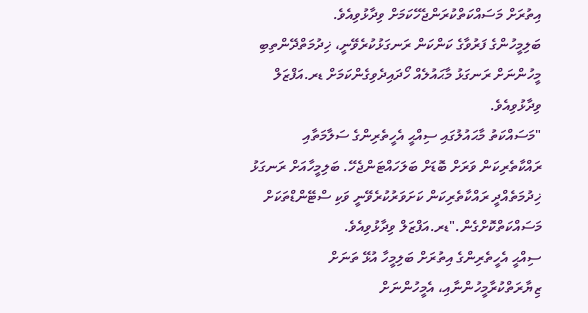އިތުރަށް މަސައްކަތްކުރަންޖެހޭކަމަށް ވިދާޅުވިއެވެ.
ބަލިމީހުންގެ ފަރުވާގެ ކަންކަން ރަނގަޅުކުރެވޭނީ، ޚިދުމަތްދޭންތިބި މީހުންނަށް ރަނގަޅު މާޙައުލެއް ހޯދައިދެވިގެންކަމަށް ޑރ.އަފްޒަލް ވިދާޅުވިއެވެ.
"މަސައްކަތު މާޙައުލުގައި ސިއްޙީ އެހީތެރިންގެ ސަލާމަތާއި ރައްކާތެރިކަން ވަރަށް ބޮޑަށް ބަލަހައްޓަންޖެހޭ. ބަލިމީހާއަށް ރަނގަޅު ޚިދުމަތެއްދީ ރައްކާތެރިކަން ކަށަވަރުކުރެވޭނީ ވަކި ސްޓޭންޑްތަކަށް މަސައްކަތްކޮށްގެން."ޑރ.އަފްޒަލް ވިދާޅުވިއެވެ.
ސިއްޙީ އެހީތެރިންގެ އިތުރަށް ބަލިމީހާ އުޅޭ ތަނަށް ޒިޔާރަތްކުރާމީހުންނާއި، އެމީހުންނަށް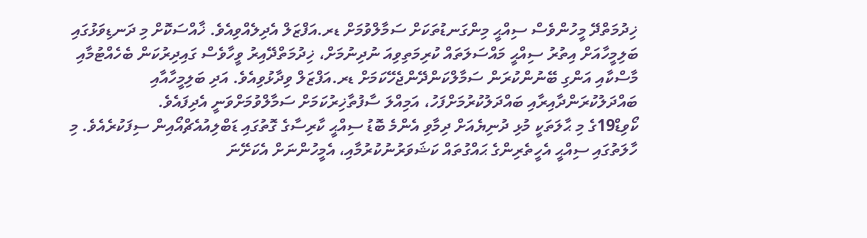ޚިދުމަތްދޭ މީހުންވެސް ސިއްޙީ މިންގަނޑުތަކަށް ސަމާލްވުމަށް ޑރ.އަފްޒަލް އެދިލެއްވިއެވެ. ޚާއްސަކޮށް މި ދަނޑިވަޅުގައި ބަލިމީހާއަށް އިތުރު ސިއްޙީ މައްސަލަތައް ކުރިމަތިވިއަ ނުދިނުމަށް، ޚިދުމަތްދޭއިރު ވީހާވެސް ގައިދިރުކަން ބެހެއްޓުމާއި މާސްކާއި އަންގި ބޭނުންކުރަން ސަމާލްކަންދޭންޖެހޭކަމަށް ޑރ.އަފްޒަލް ވިދާޅުވިއެވެ. އަދި ބަލިމީހާއާއި ބައްދަލުކުރަންދާއިރާއި ބައްދަލުކުރުމަށްފަހު، އަމިއްލަ ސާފުތާޚިރުކަމަށް ސަމާލްވުމަށްވަނީ އެދިފައެވެ.
ކޯވިޑް19ގެ މި ޙާލަތަކީ މުޅި ދުނިޔެއަށް ދިމާވި އެންމެ ބޮޑު ސިއްޙީ ކާރިސާގެ ގޮތުގައި ޑަބްލިއުއެޗްއޯއިން ސިފަކުރެއެވެ. މި ހާލަތުގައި ސިއްޙީ އެހީތެރިންގެ ޙައްގުތައް ކަޝަވަރުނުކުރުމާއި، އެމީހުންނަށް އެކަށޭނަ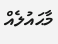މާޙައުލެއް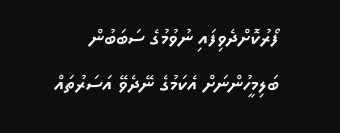ފޯރުކޮށްދެވިފައި ނުވުމުގެ ސަބަބުން ބަލިމީހުންނަށް އެކަމުގެ ނޭދެވޭ އަސަރުތައް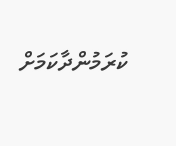ކުރަމުންދާކަމަށް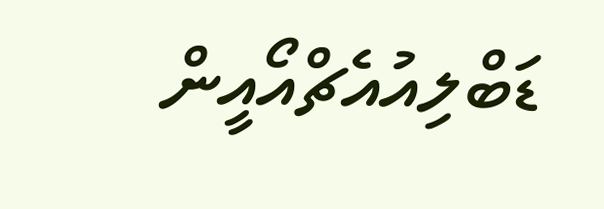ޑަބްލިއުއެޗްއޯއީން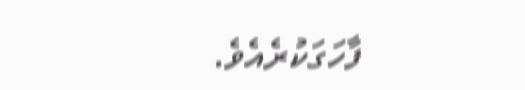ފާހަގަކުރެއެވެ.